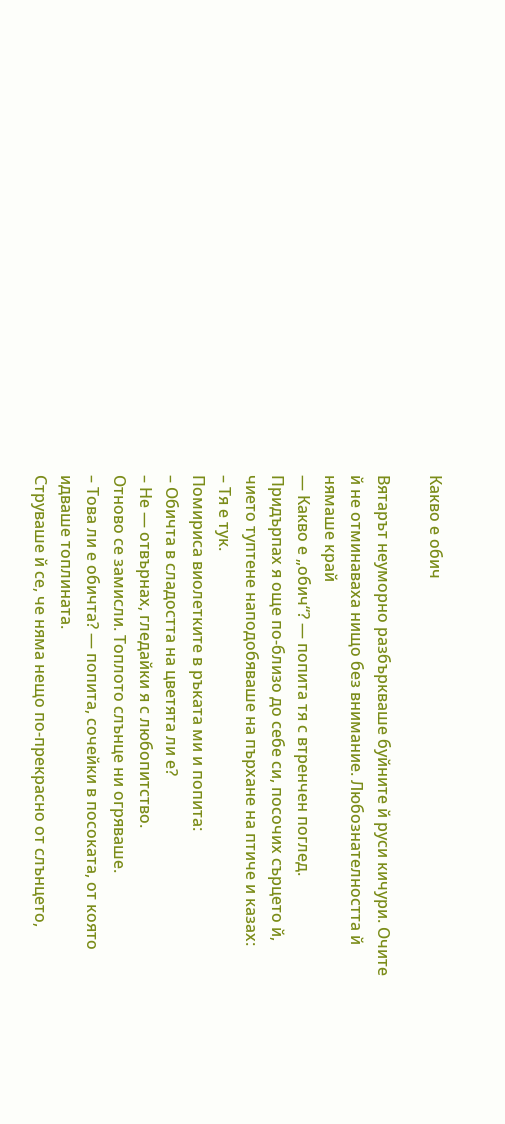Какво е обич

Вятарът неуморно разбъркваше буйните й руси кичури. Очите й не отминаваха нищо без внимание. Любознателността й нямаше край
— Какво е „обич“? — попита тя с втренчен поглед.
Придърпах я още по-близо до себе си, посочих сърцето й, чието туптене наподобяваше на пърхане на птиче и казах:
– Тя е тук.
Помириса виолетките в ръката ми и попита:
– Обичта в сладостта на цветята ли е?
– Не — отвърнах, гледайки я с любопитство.
Отново се замисли. Топлото слънце ни огряваше.
– Това ли е обичта? — попита, сочейки в посоката, от която идваше топлината.
Струваше й се, че няма нещо по-прекрасно от слънцето,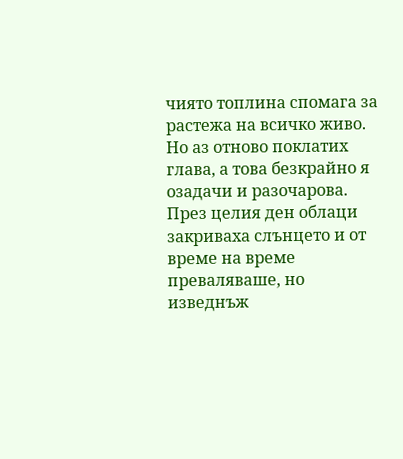чиято топлина спомага за растежа на всичко живо. Но аз отново поклатих глава, а това безкрайно я озадачи и разочарова.
През целия ден облаци закриваха слънцето и от време на време преваляваше, но изведнъж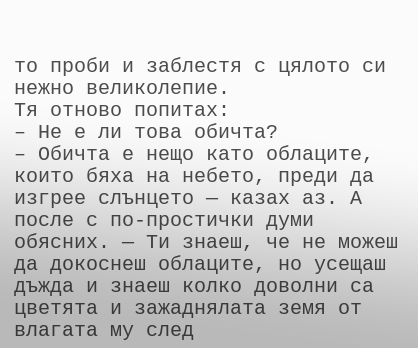то проби и заблестя с цялото си нежно великолепие.
Тя отново попитах:
– Не е ли това обичта?
– Обичта е нещо като облаците, които бяха на небето, преди да изгрее слънцето — казах аз. А после с по-простички думи обясних. — Ти знаеш, че не можеш да докоснеш облаците, но усещаш дъжда и знаеш колко доволни са цветята и зажаднялата земя от влагата му след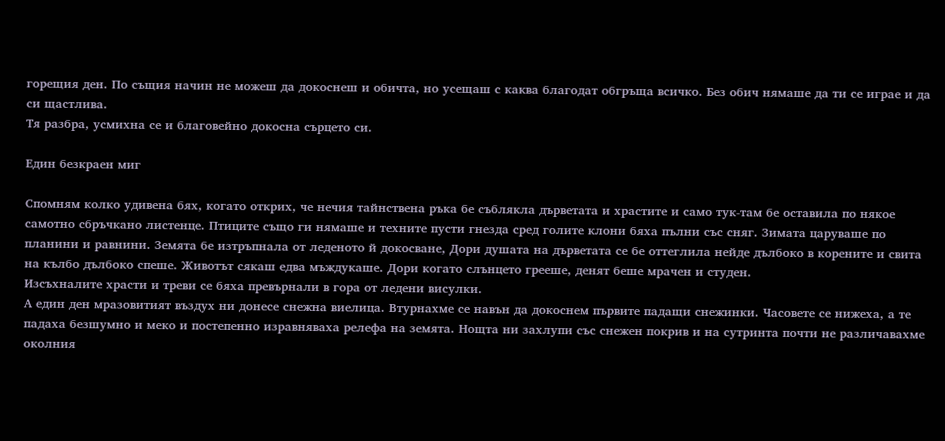горещия ден. По същия начин не можеш да докоснеш и обичта, но усещаш с каква благодат обгръща всичко. Без обич нямаше да ти се играе и да си щастлива.
Тя разбра, усмихна се и благовейно докосна сърцето си.

Един безкраен миг

Спомням колко удивена бях, когато открих, че нечия тайнствена ръка бе съблякла дърветата и храстите и само тук-там бе оставила по някое самотно сбръчкано листенце. Птиците също ги нямаше и техните пусти гнезда сред голите клони бяха пълни със сняг. Зимата царуваше по планини и равнини. Земята бе изтръпнала от леденото й докосване, Дори душата на дърветата се бе оттеглила нейде дълбоко в корените и свита на кълбо дълбоко спеше. Животът сякаш едва мъждукаше. Дори когато слънцето грееше, денят беше мрачен и студен.
Изсъхналите храсти и треви се бяха превърнали в гора от ледени висулки.
А един ден мразовитият въздух ни донесе снежна виелица. Втурнахме се навън да докоснем първите падащи снежинки. Часовете се нижеха, а те падаха безшумно и меко и постепенно изравняваха релефа на земята. Нощта ни захлупи със снежен покрив и на сутринта почти не различавахме околния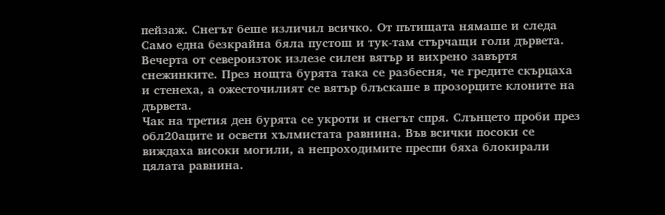пейзаж. Снегът беше изличил всичко. От пътищата нямаше и следа  Само една безкрайна бяла пустош и тук-там стърчащи голи дървета.
Вечерта от североизток излезе силен вятър и вихрено завъртя снежинките. През нощта бурята така се разбесня, че гредите скърцаха и стенеха, а ожесточилият се вятър блъскаше в прозорците клоните на дървета.
Чак на третия ден бурята се укроти и снегът спря. Слънцето проби през обл20аците и освети хълмистата равнина. Във всички посоки се виждаха високи могили, а непроходимите преспи бяха блокирали цялата равнина.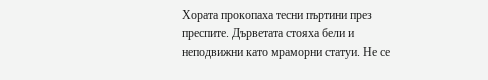Хората прокопаха тесни пъртини през преспите. Дърветата стояха бели и неподвижни като мраморни статуи. Не се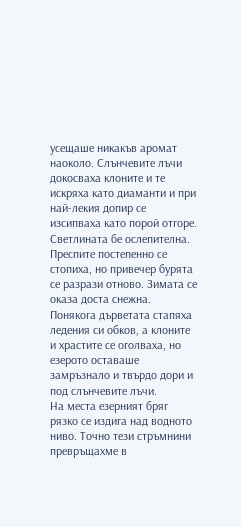усещаше никакъв аромат наоколо. Слънчевите лъчи докосваха клоните и те искряха като диаманти и при най-лекия допир се изсипваха като порой отгоре. Светлината бе ослепителна.
Преспите постепенно се стопиха, но привечер бурята се разрази отново. Зимата се оказа доста снежна. Понякога дърветата стапяха ледения си обков, а клоните и храстите се оголваха, но езерото оставаше замръзнало и твърдо дори и под слънчевите лъчи.
На места езерният бряг рязко се издига над водното ниво. Точно тези стръмнини превръщахме в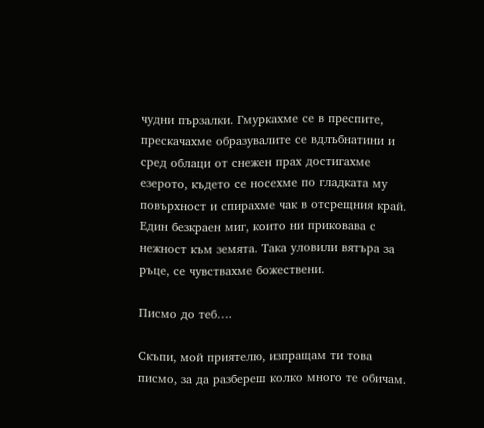чудни пързалки. Гмуркахме се в преспите, прескачахме образувалите се вдлъбнатини и сред облаци от снежен прах достигахме езерото, където се носехме по гладката му повърхност и спирахме чак в отсрещния край.
Един безкраен миг, които ни приковава с нежност към земята. Така уловили вятъра за ръце, се чувствахме божествени.

Писмо до теб….

Скъпи, мой приятелю, изпращам ти това писмо, за да разбереш колко много те обичам.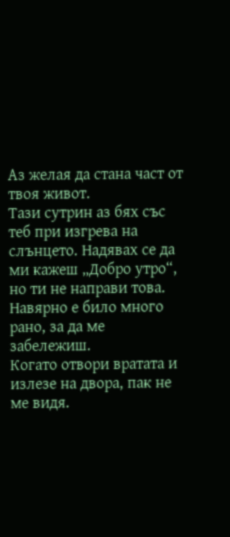Аз желая да стана част от твоя живот.
Тази сутрин аз бях със теб при изгрева на слънцето. Надявах се да ми кажеш „Добро утро“, но ти не направи това. Навярно е било много рано, за да ме забележиш.
Когато отвори вратата и излезе на двора, пак не ме видя.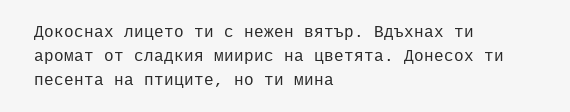Докоснах лицето ти с нежен вятър. Вдъхнах ти аромат от сладкия миирис на цветята. Донесох ти песента на птиците, но ти мина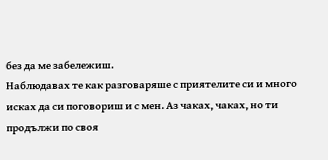без да ме забележиш.
Наблюдавах те как разговаряше с приятелите си и много исках да си поговориш и с мен. Аз чаках, чаках, но ти продължи по своя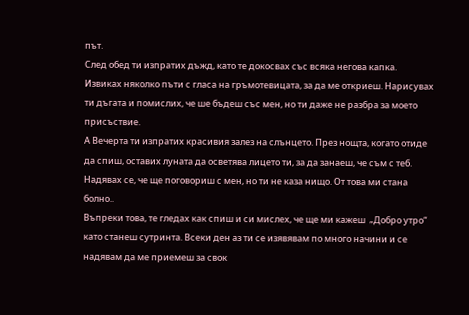път.
След обед ти изпратих дъжд, като те докосвах със всяка негова капка. Извиках няколко пъти с гласа на гръмотевицата, за да ме откриеш. Нарисувах ти дъгата и помислих, че ше бъдеш със мен, но ти даже не разбра за моето присъствие.
А Вечерта ти изпратих красивия залез на слънцето. През нощта, когато отиде да спиш, оставих луната да осветява лицето ти, за да занаеш, че съм с теб. Надявах се, че ще поговориш с мен, но ти не каза нищо. От това ми стана болно..
Въпреки това, те гледах как спиш и си мислех, че ще ми кажеш  „Добро утро“ като станеш сутринта. Всеки ден аз ти се изявявам по много начини и се надявам да ме приемеш за свок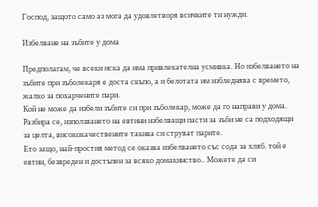Господ, защото само аз мога да удовлетворя всичките ти нужди.

Избелване на зъбите у дома

Предполагам, че всеки иска да има привлекателна усмивка. Но избелването на зъбите при зъболекаря е доста скъпо, а и белотата им избледнява с времето, жалко за похарчените пари.
Кой не може да избели зъбите си при зъболекар, може да го направи у дома. Разбира се, използването на евтини избелващи пасти за зъби не са подходящи за целта, висококачествените такива си струват парите.
Ето защо, най-простия метод се оказва избелването със сода за хляб. той е евтин, безвреден и достъпен за всяко домакинство.. Можете да си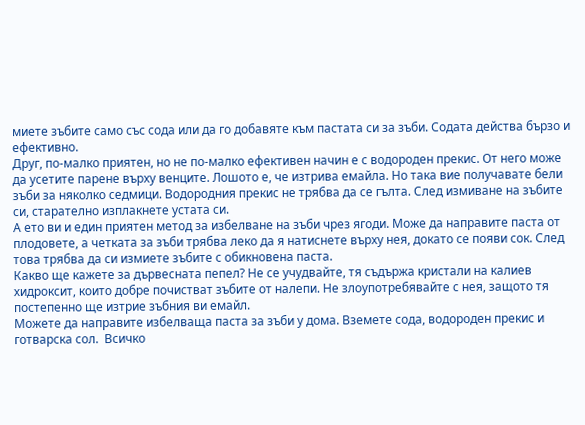миете зъбите само със сода или да го добавяте към пастата си за зъби. Содата действа бързо и ефективно.
Друг, по-малко приятен, но не по-малко ефективен начин е с водороден прекис. От него може да усетите парене върху венците. Лошото е, че изтрива емайла. Но така вие получавате бели зъби за няколко седмици. Водородния прекис не трябва да се гълта. След измиване на зъбите си, старателно изплакнете устата си.
А ето ви и един приятен метод за избелване на зъби чрез ягоди. Може да направите паста от плодовете, а четката за зъби трябва леко да я натиснете върху нея, докато се появи сок. След това трябва да си измиете зъбите с обикновена паста.
Какво ще кажете за дървесната пепел? Не се учудвайте, тя съдържа кристали на калиев хидроксит, които добре почистват зъбите от налепи. Не злоупотребявайте с нея, защото тя постепенно ще изтрие зъбния ви емайл.
Можете да направите избелваща паста за зъби у дома. Вземете сода, водороден прекис и готварска сол.  Всичко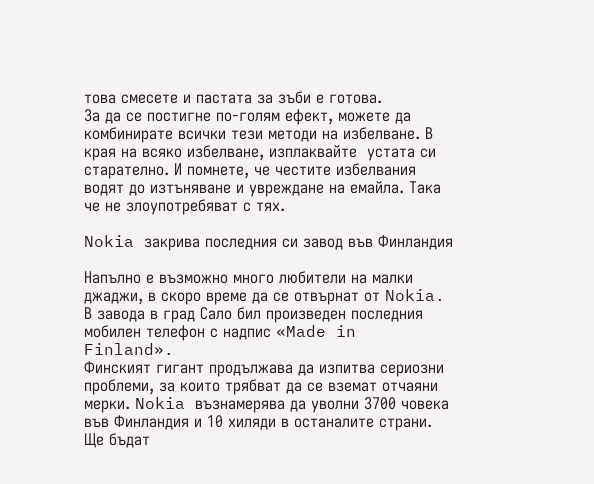това смесете и пастата за зъби е готова.
За да се постигне по-голям ефект, можете да комбинирате всички тези методи на избелване. В края на всяко избелване, изплаквайте  устата си старателно. И помнете, че честите избелвания водят до изтъняване и увреждане на емайла. Така че не злоупотребяват с тях.

Nokia закрива последния си завод във Финландия

Напълно е възможно много любители на малки джаджи, в скоро време да се отвърнат от Nokia. В завода в град Сало бил произведен последния мобилен телефон с надпис «Made in Finland».
Финският гигант продължава да изпитва сериозни проблеми, за които трябват да се вземат отчаяни мерки. Nokia възнамерява да уволни 3700 човека във Финландия и 10 хиляди в останалите страни. Ще бъдат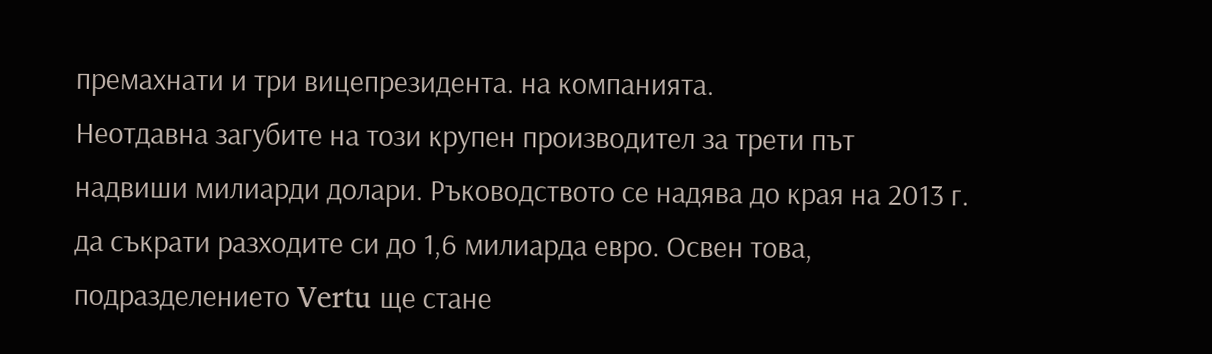премахнати и три вицепрезидента. на компанията.
Неотдавна загубите на този крупен производител за трети път надвиши милиарди долари. Ръководството се надява до края на 2013 г. да съкрати разходите си до 1,6 милиарда евро. Освен това, подразделението Vertu ще стане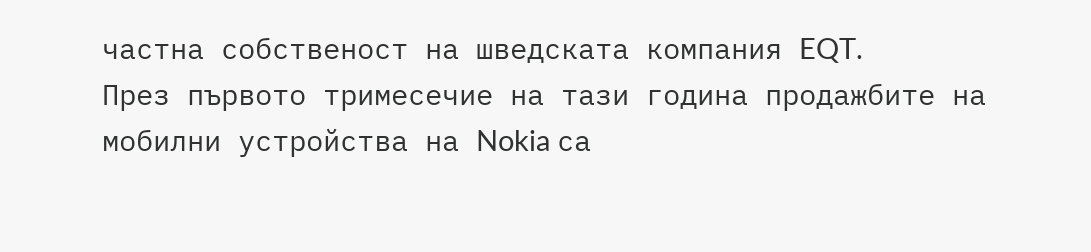частна собственост на шведската компания EQT.
През първото тримесечие на тази година продажбите на мобилни устройства на Nokia са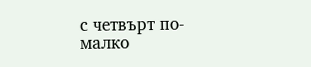с четвърт по-малко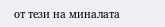от тези на миналата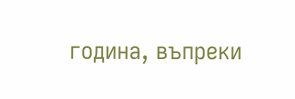година, въпреки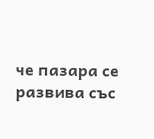че пазара се развива със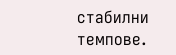стабилни темпове.